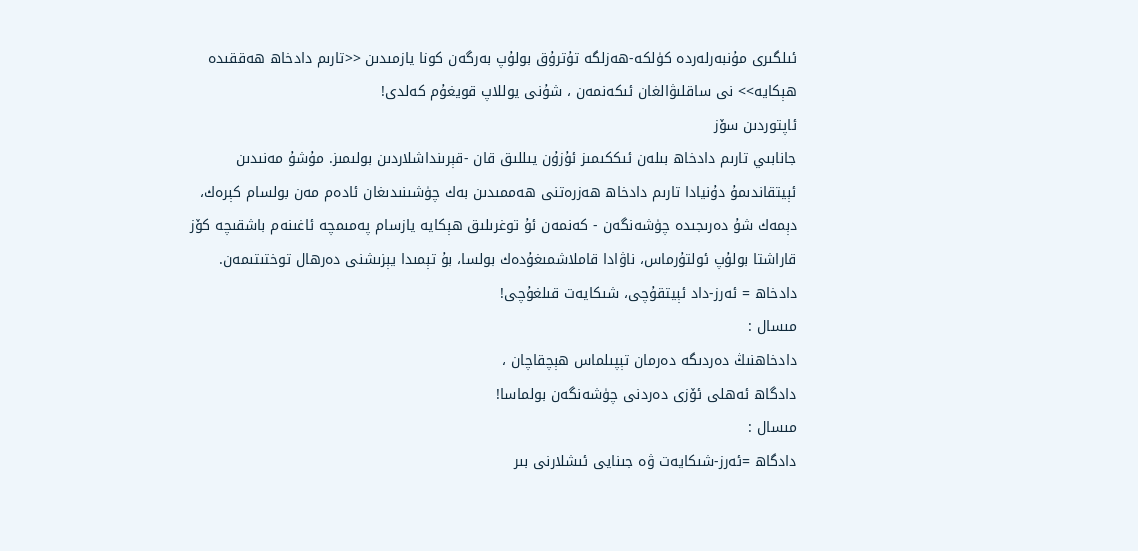ئىلگىرى مۇنبەرلەردە كۈلكە-ھەزلگە تۇترۇق بولۇپ بەرگەن كونا يازمىدىن <<تارىم دادخاھ ھەققىدە ھېكايە>> نى ساقلىۋالغان ئىكەنمەن ، شۇنى يوللاپ قويغۇم كەلدى!
ئاپتوردىن سۆز
جانابىي تارىم دادخاھ بىلەن ئىككىمىز ئۇزۇن يىللىق قان -قېرىنداشلاردىن بولىمىز. مۇشۇ مەنىدىن ئېيتقاندىمۇ دۇنيادا تارىم دادخاھ ھەزرەتنى ھەممىدىن بەك چۈشىنىدىغان ئادەم مەن بولسام كېرەك، دېمەك شۇ دەرىجىدە چۈشەنگەن - كەنمەن ئۇ توغرىلىق ھېكايە يازسام پەمىمچە ئاغىنەم باشقىچە كۆز قاراشتا بولۇپ ئولتۇرماس، ناۋادا قاملاشمىغۇدەك بولسا، بۇ تېمىدا يېزىشنى دەرھال توختىتىمەن.
دادخاھ = ئەرز-داد ئېيتقۇچى، شىكايەت قىلغۇچى!
مىسال :
دادخاھنىڭ دەردىگە دەرمان تېپىلماس ھېچقاچان ،
دادگاھ ئەھلى ئۆزى دەردنى چۈشەنگەن بولماسا!
مىسال :
دادگاھ =ئەرز-شىكايەت ۋە جىنايى ئىشلارنى بىر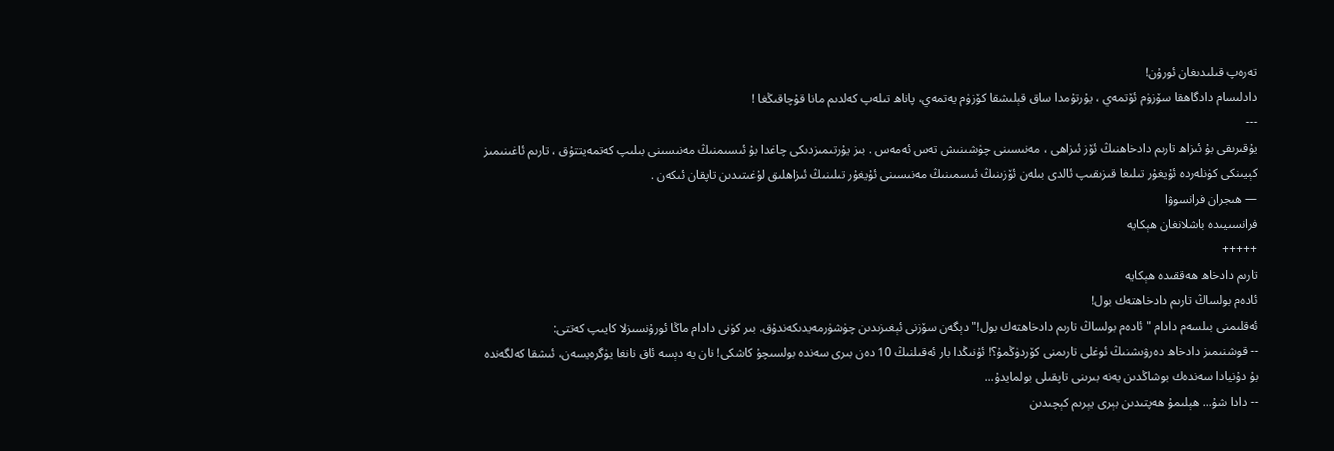تەرەپ قىلىدىغان ئورۇن!
دادلىسام دادگاھقا سۆزۈم ئۆتمەي ، يۇرتۇمدا ساق قېلىشقا كۆزۈم يەتمەي، پاناھ تىلەپ كەلدىم مانا قۇچاقىڭغا !
---
يۇقىرىقى بۇ ئىزاھ تارىم دادخاھنىڭ ئۆز ئىزاھى ، مەنىسىنى چۈشىنىش تەس ئەمەس . بىز يۇرتىمىزدىكى چاغدا بۇ ئىسىمنىڭ مەنىسىنى بىلىپ كەتمەيتتۇق ، تارىم ئاغىنىمىز كېيىنكى كۈنلەردە ئۇيغۇر تىلىغا قىزىقىپ ئالدى بىلەن ئۆزىنىڭ ئىسمىنىڭ مەنىسىنى ئۇيغۇر تىلىنىڭ ئىزاھلىق لۇغىتىدىن تاپقان ئىكەن .
— ھىجران فرانسوۋا
فرانسىيىدە باشلانغان ھېكايە
+++++
تارىم دادخاھ ھەققىدە ھېكايە
ئادەم بولساڭ تارىم دادخاھتەك بول!
ئەقلىمنى بىلسەم دادام "ئادەم بولساڭ تارىم دادخاھتەك بول!" دېگەن سۆزنى ئېغىزىدىن چۈشۈرمەيدىكەندۇق. بىر كۈنى دادام ماڭا ئورۇنسىزلا كايىپ كەتتى:
-- قوشنىمىز دادخاھ دەرۋىشنىڭ ئوغلى تارىمنى كۆردۈڭمۇ؟! ئۇنىڭدا بار ئەقىلنىڭ 10 دەن بىرى سەندە بولسىچۇ كاشكى! نان يە دېسە ئاق نانغا يۈگرەيسەن، ئىشقا كەلگەندە بۇ دۇنيادا سەندەك بوشاڭدىن يەنە بىرىنى تاپقىلى بولمايدۇ...
-- دادا شۇ... ھېلىمۇ ھەپتىدىن بېرى يېرىم كېچىدىن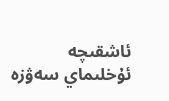ئاشقىچە ئۇخلىماي سەۋزە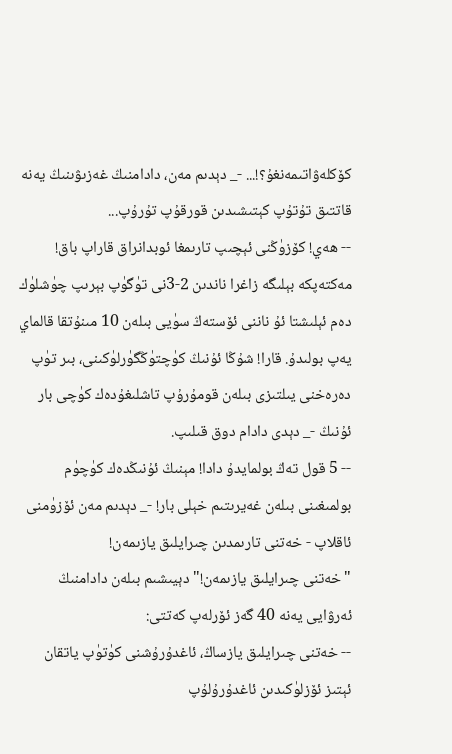كۆكلەۋاتىمەنغۇ؟!... -_ دېدىم مەن، دادامنىڭ غەزىۋىنىڭ يەنە قاتتىق تۇتۇپ كېتىشىدىن قورقۇپ تۇرۇپ...
-- ھەي! كۆزۈڭنى ئېچىپ تارىمغا ئوبدانراق قاراپ باق! مەكتەپكە بېلىگە زاغرا ناندىن 2-3نى تۈگۈپ بېرىپ چۈشلۈك دەم ئېلىشتا ئۇ ناننى ئۆستەڭ سۈيى بىلەن 10 مىنۇتقا قالماي يەپ بولىدۇ. قارا! شۇڭا ئۇنىڭ كۈچتۈڭگۈرلۈكىنى، بىر تۈپ دەرەخنى يىلتىزى بىلەن قومۇرۇپ تاشلىغۇدەك كۈچى بار ئۇنىڭ -_ دېدى دادام دوق قىلىپ.
-- 5 قول تەڭ بولمايدۇ دادا! مېنىڭ ئۇنىڭدەك كۈچۈم بولمىغىنى بىلەن غەيرىتىم خېلى بار! -_ دېدىم مەن ئۆزۈمنى ئاقلاپ - خەتنى تارىمدىن چىرايلىق يازىمەن!
"خەتنى چىرايلىق يازىمەن!" دېيىشىم بىلەن دادامنىڭ ئەرۋايى يەنە 40 گەز ئۆرلەپ كەتتى:
-- خەتنى چىرايلىق يازساڭ، ئاغدۇرۇشنى كۈتۈپ ياتقان ئېتىز ئۆزلۈكىدىن ئاغدۇرۇلۇپ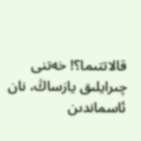قالاتتىما؟! خەتنى چىرايلىق يازساڭ، نان ئاسماندىن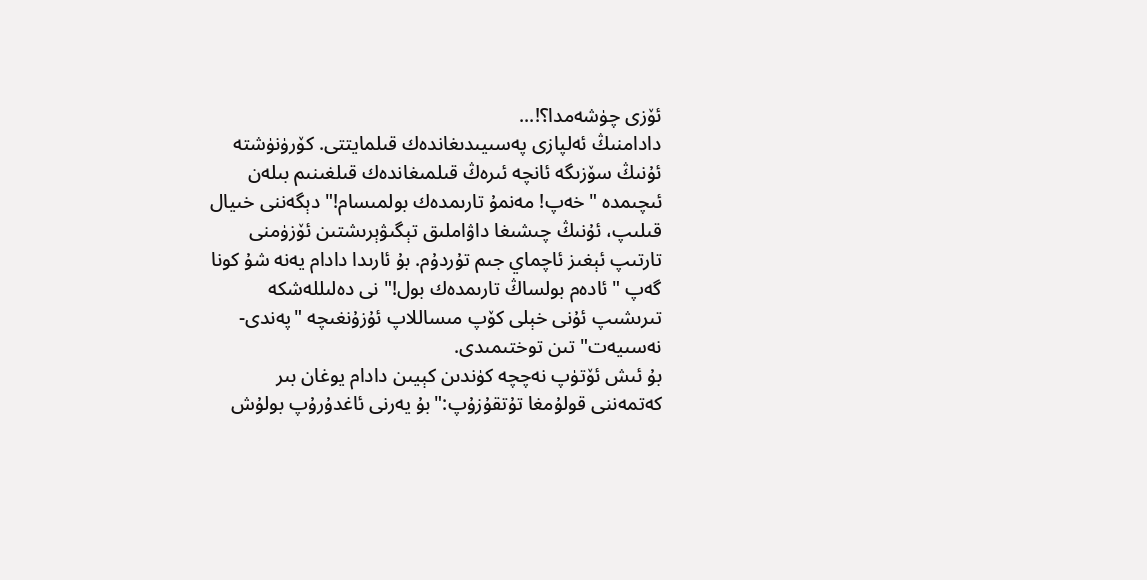ئۆزى چۈشەمدا؟!...
دادامنىڭ ئەلپازى پەسىيىدىغاندەك قىلمايتتى. كۆرۈنۈشتە ئۇنىڭ سۆزىگە ئانچە ئىرەڭ قىلمىغاندەك قىلغىنىم بىلەن ئىچىمدە "خەپ! مەنمۇ تارىمدەك بولمىسام!" دېگەننى خىيال قىلىپ، ئۇنىڭ چىشىغا داۋاملىق تېگىۋېرىشتىن ئۆزۈمنى تارتىپ ئېغىز ئاچماي جىم تۇردۇم. بۇ ئارىدا دادام يەنە شۇ كونا گەپ "ئادەم بولساڭ تارىمدەك بول!" نى دەلىللەشكە تىرىشىپ ئۇنى خېلى كۆپ مىساللاپ ئۇزۇنغىچە "پەندى-نەسىيەت" تىن توختىمىدى.
بۇ ئىش ئۆتۈپ نەچچە كۈندىن كېيىن دادام يوغان بىر كەتمەننى قولۇمغا تۇتقۇزۇپ:"بۇ يەرنى ئاغدۇرۇپ بولۇش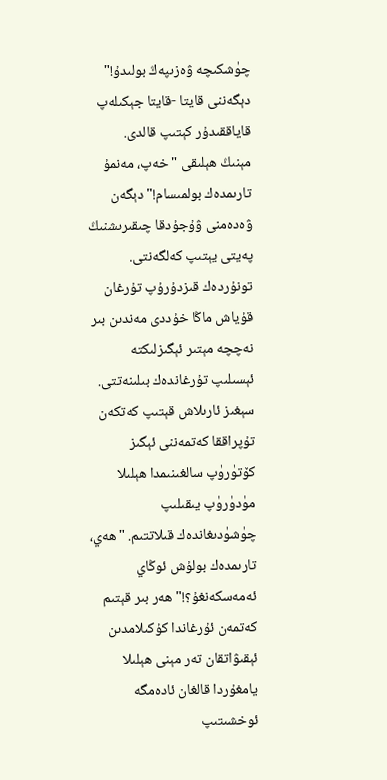چۈشكىچە ۋەزىپەڭ بولىدۇ!" دېگەننى قايتا -قايتا جېكىلەپ قاياققىدۇر كېتىپ قالدى.
مېنىڭ ھېلىقى "خەپ، مەنمۇ تارىمدەك بولمىسام!" دېگەن ۋەدەمنى ۋۇجۇدقا چىقىرىشنىڭ پەيتى يېتىپ كەلگەنتى. تونۇردەك قىزدۇرۇپ تۇرغان قۇياش ماڭا خۇددى مەندىن بىر نەچچە مېتىر ئېگىزلىكتە ئېسىلىپ تۇرغاندەك بىلىنەتتى. سېغىز ئارىلاش قېتىپ كەتكەن تۇپراققا كەتمەننى ئېگىز كۆتۈرۈپ سالغىنىمدا ھېلىلا مۈدۈرۈپ يىقىلىپ چۈشۈدىغاندەك قىلاتتىم. "ھەي، تارىمدەك بولۇش ئوڭاي ئەمەسكەنغۇ؟!" ھەر بىر قېتىم كەتمەن ئۇرغاندا كۇكىلامدىن ئېقىۋاتقان تەر مېنى ھېلىلا يامغۇردا قالغان ئادەمگە ئوخشىتىپ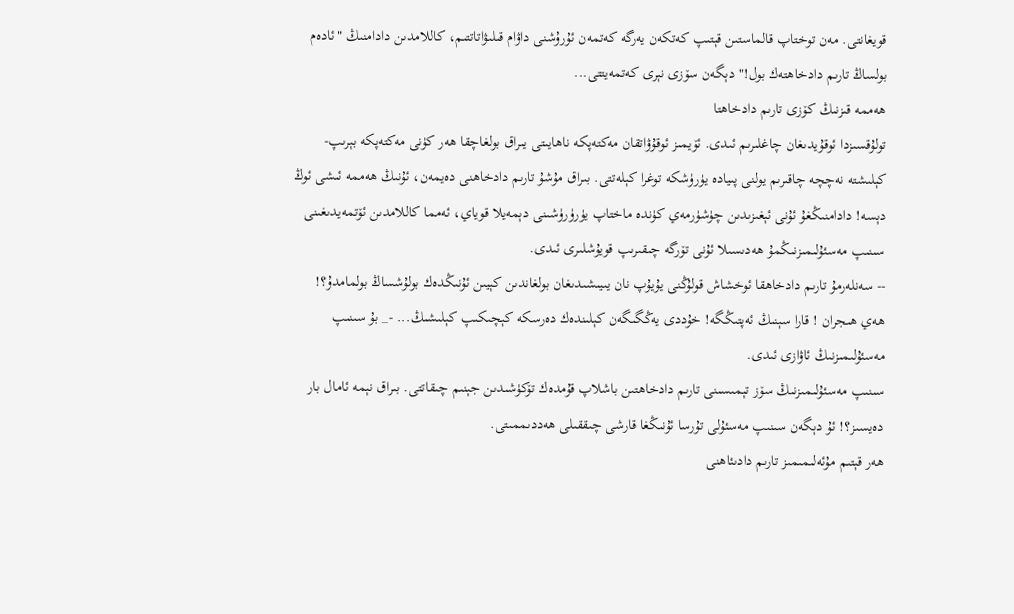قويغانتى. مەن توختاپ قالماستىن قېتىپ كەتكەن يەرگە كەتمەن ئۇرۇشنى داۋام قىلىۋاتاتتىم، كاللامدىن دادامنىڭ "ئادەم بولساڭ تارىم دادخاھتەك بول!" دېگەن سۆزى نېرى كەتمەيتتى...
ھەممە قىزنىڭ كۆزى تارىم دادخاھتا
تولۇقسىزدا ئوقۇيدىغان چاغلىرىم ئىدى. ئۆيمىز ئوقۇۋاتقان مەكتەپكە ناھايىتى يىراق بولغاچقا ھەر كۈنى مەكتەپكە بېرىپ-كېلىشتە نەچچە چاقىرىم يولنى پىيادە يۈرۈشكە توغرا كېلەتتى. بىراق مۇشۇ تارىم دادخاھنى دەيمەن، ئۇنىڭ ھەممە ئىشى ئوڭ دېسە! دادامنىڭغۇ ئۇنى ئېغىزىدىن چۈشۈرمەي كۈندە ماختاپ يۈرۈرۈشىنى دېمەيلا قوياي، ئەمما كاللامدىن ئۆتمەيدىغىنى سىنىپ مەسئۇلىمىزنىڭمۇ ھەدىسىلا ئۇنى تۆرگە چىقىرىپ قويۇشلىرى ئىدى.
-- سەنلەرمۇ تارىم دادخاھقا ئوخشاش قولۇڭنى يۇيۇپ نان يىيىشىدىغان بولغاندىن كېيىن ئۇنىڭدەك بولۇشساڭ بولمامدۇ؟! ھەي ھىجران ! قارا سېنىڭ ئەپتىڭگە! خۇددى يەڭگىگەن كېلىندەك دەرسكە كېچىكىپ كېلىشىڭ... -_ بۇ سىنىپ مەسئۇلىمىزنىڭ ئاۋازى ئىدى.
سىنىپ مەسئۇلىمىزنىڭ سۆز تېمىسىنى تارىم دادخاھتىن باشلاپ قۇمدەك تۆكۈشىدىن جېنىم چىقاتتى. بىراق نېمە ئامال بار دەيسىز؟! ئۇ دېگەن سىنىپ مەسئۇلى تۇرسا ئۇنىڭغا قارشى چىققىلى ھەددىممىتى.
ھەر قېتىم مۇئەلىمىمىز تارىم دادىئاھنى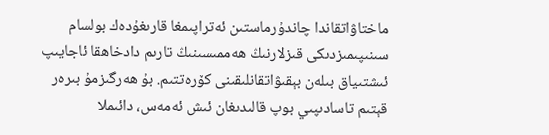ماختاۋاتقاندا چاندۇرماستىن ئەتراپىمغا قارىغۇدەك بولسام سىنىپىمىزدىكى قىزلارنىڭ ھەممىسىنىڭ تارىم دادخاھقا ئاجايىپ ئىشتىياق بىلەن بېقىۋاتقانلىقىنى كۆرەتتىم. بۇ ھەرگىزمۇ بىرەر قېتىم تاسادىپىي بوپ قالىدىغان ئىش ئەمەس، دائىملا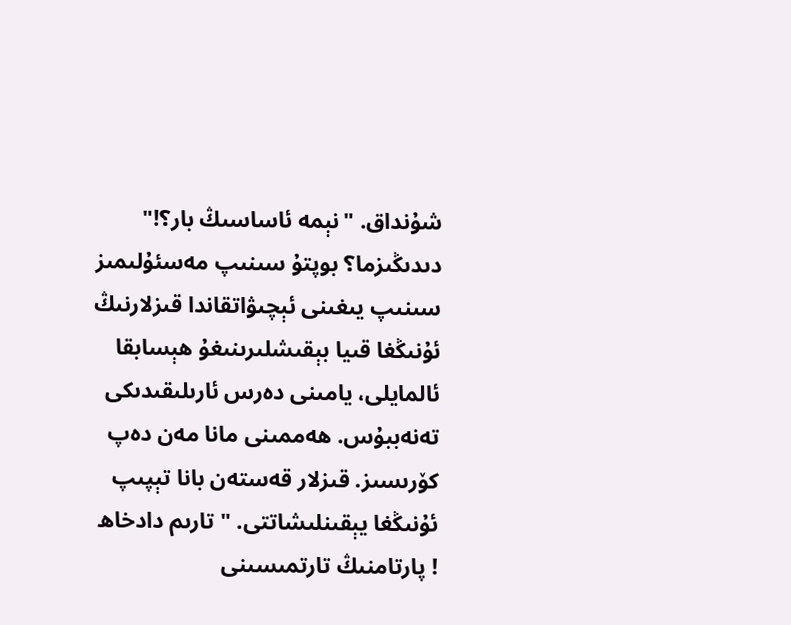شۇنداق. "نېمە ئاساسىڭ بار؟!" دىدىڭىزما؟ بوپتۇ سىنىپ مەسئۇلىمىز سىنىپ يىغىنى ئېچىۋاتقاندا قىزلارنىڭ ئۇنىڭغا قىيا بېقىشلىرىنىغۇ ھېسابقا ئالمايلى، يامىنى دەرس ئارىلىقىدىكى تەنەببۇس. ھەممىنى مانا مەن دەپ كۆرىسىز. قىزلار قەستەن بانا تېپىپ ئۇنىڭغا يېقىنلىشاتتى. " تارىم دادخاھ ! پارتامنىڭ تارتمىسىنى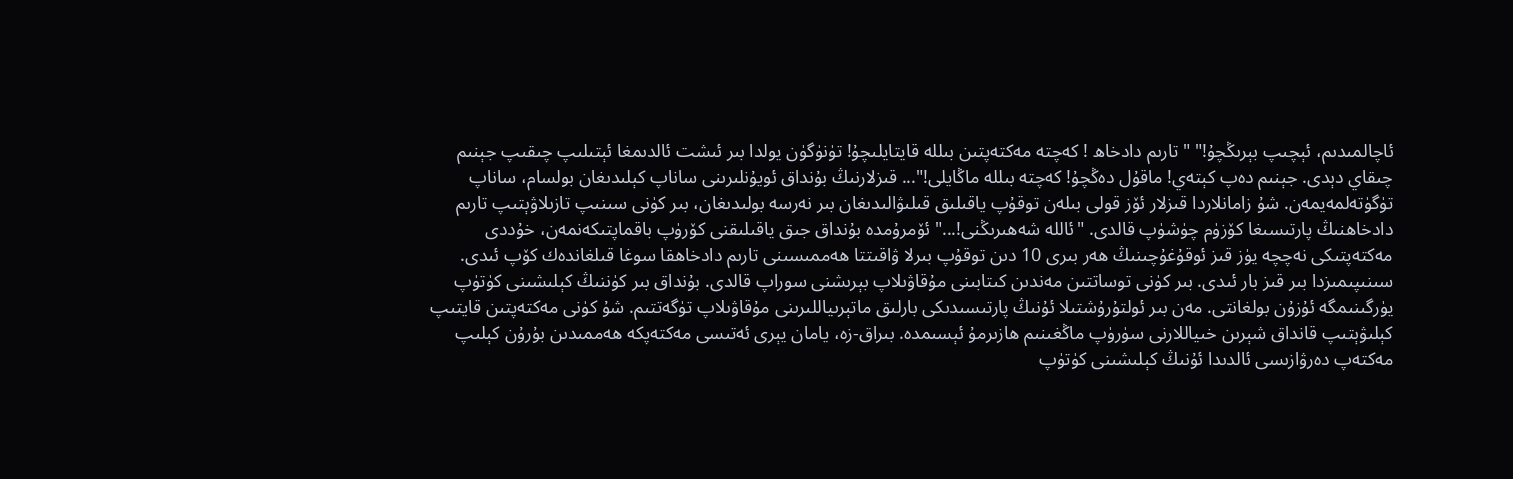ئاچالمىدىم، ئېچىپ بېرىڭچۇ!" " تارىم دادخاھ ! كەچتە مەكتەپتىن بىللە قايتايلىچۇ! تۈنۈگۈن يولدا بىر ئىشت ئالدىمغا ئېتىلىپ چىقىپ جېنىم چىقاي دېدى. جېنىم دەپ كېتەي! ماقۇل دەڭچۇ! كەچتە بىللە ماڭايلى!"... قىزلارنىڭ بۇنداق ئويۇنلىرىنى ساناپ كېلىدىغان بولسام، ساناپ تۈگۈتەلمەيمەن. شۇ زامانلاردا قىزلار ئۆز قولى بىلەن توقۇپ ياقىلىق قىلىۋالىدىغان بىر نەرسە بولىدىغان، بىر كۈنى سىنىپ تازىلاۋېتىپ تارىم دادخاھنىڭ پارتىسىغا كۆزۈم چۈشۈپ قالدى. "ئاللە شەھىرىڭنى!..." ئۆمرۇمدە بۇنداق جىق ياقىلىقنى كۆرۈپ باقماپتىكەنمەن، خۇددى مەكتەپتىكى نەچچە يۈز قىز ئوقۇغۇچىنىڭ ھەر بىرى 10 دىن توقۇپ بىرلا ۋاقىتتا ھەممىسىنى تارىم دادخاھقا سوغا قىلغاندەك كۆپ ئىدى.
سىنىپىمىزدا بىر قىز بار ئىدى. بىر كۈنى توساتتىن مەندىن كىتابىنى مۇقاۋىلاپ بېرىشنى سوراپ قالدى. بۇنداق بىر كۈننىڭ كېلىشىنى كۈتۈپ يۈرگىنىمگە ئۇزۇن بولغانتى. مەن بىر ئولتۇرۇشتىلا ئۇنىڭ پارتىسىدىكى بارلىق ماتېرىياللىرىنى مۇقاۋىلاپ تۈگەتتىم. شۇ كۈنى مەكتەپتىن قايتىپ كېلىۋېتىپ قانداق شېرىن خىياللارنى سۈرۈپ ماڭغىنىم ھازىرمۇ ئېسىمدە. بىراق-زە، يامان يېرى ئەتىسى مەكتەپكە ھەممىدىن بۇرۇن كېلىپ مەكتەپ دەرۋازىسى ئالدىدا ئۇنىڭ كېلىشىنى كۈتۈپ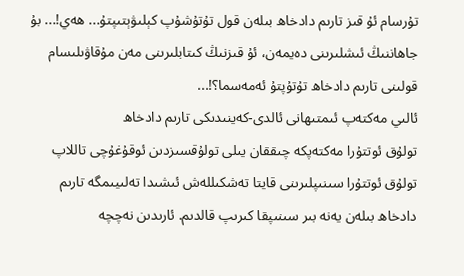تۇرسام ئۇ قىز تارىم دادخاھ بىلەن قول تۇتۇشۇپ كېلىۋېتىپتۇ... ھەي!... بۇ جاھاننىڭ ئىشلىرىنى دەيمەن، ئۇ قىزنىڭ كىتابلىرىنى مەن مۇقاۋىلىسام قولىنى تارىم دادخاھ تۇتۇپتۇ ئەمەسما؟!...
ئالىي مەكتەپ ئىمتىھانى ئالدى-كەينىدىكى تارىم دادخاھ
تولۇق ئوتتۇرا مەكتەپكە چىققان يىلى تولۇقسىزدىن ئوقۇغۇچى تاللاپ تولۇق ئوتتۇرا سىنىپلىرىنى قايتا تەشكىللەش ئىشىدا تەلىيىمگە تارىم دادخاھ بىلەن يەنە بىر سىنىپقا كىرىپ قالدىم. ئارىدىن نەچچە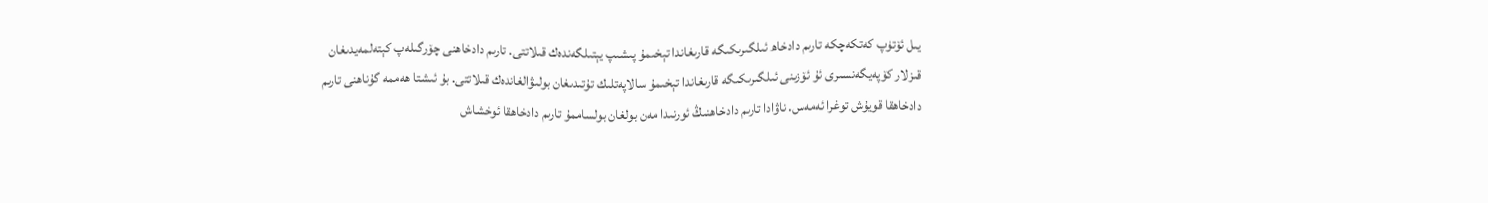يىل ئۆتۈپ كەتكەچكە تارىم دادخاھ ئىلگىرىكىگە قارىغاندا تېخىمۇ پىشىپ يېتىلگەندەك قىلاتتى. تارىم دادخاھنى چۆرگىلەپ كېتەلمەيدىغان قىزلار كۆپەيگەنسىرى ئۇ ئۆزىنى ئىلگىرىكىگە قارىغاندا تېخىمۇ سالاپەتلىك تۇتىدىغان بولىۋالغاندەك قىلاتتى. بۇ ئىشتا ھەممە گۇناھنى تارىم دادخاھقا قويۇش توغرا ئەمەس. ناۋادا تارىم دادخاھنىڭ ئورنىدا مەن بولغان بولساممۇ تارىم دادخاھقا ئوخشاش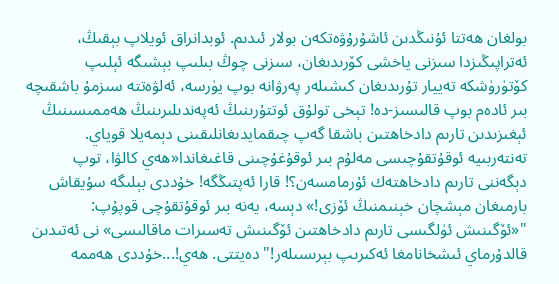بولغان ھەتتا ئۇنىڭدىن ئاشۇرۇۋەتكەن بولار ئىدىم. ئوبدانراق ئويلاپ بېقىڭ، ئەتراپىڭىزدا سىزنى ياخشى كۆرىدىغان، سىزنى چوڭ بىلىپ بېشىگە ئېلىپ كۆتۈرۈشكە تەييار تۇرىدىغان كىشىلەر پەرۋانە بوپ يۈرسە، ئەلۋەتتە سىزمۇ باشقىچە بىر ئادەم بوپ قالىسىز-دە! تېخى تولۇق ئوتتۇرىنىڭ ئەپەندىلىرىنىڭ ھەممىسىنىڭ ئېغىزىدىن تارىم دادخاھتىن باشقا گەپ چىقمايدىغانلىقىنى دېمەيلا قوياي. تەنتەربىيە ئوقۇتقۇچىسى مەلۇم بىر ئوقۇغۇچىنى قاغىغاندا«ھەي كالۋا، توپ دېگەننى تارىم دادخاھتەك ئۇرمامسەن؟! قارا ئەپتىڭگە! خۇددى بېلىگە سۇيقاش بارمىغان مېشچان خېنىمنىڭ ئۆزى!» دېسە، يەنە بىر ئوقۇتقۇچى قوپۇپ: "«ئۆگىنىش ئۈلگىسى تارىم دادخاھتىن ئۆگىنىش تەسىرات ماقالىسى» نى ئەتىدىن قالدۇرماي ئىشخانامغا ئەكىرىپ بېرىسىلەر!" دەيتتى. ھەي!...خۇددى ھەممە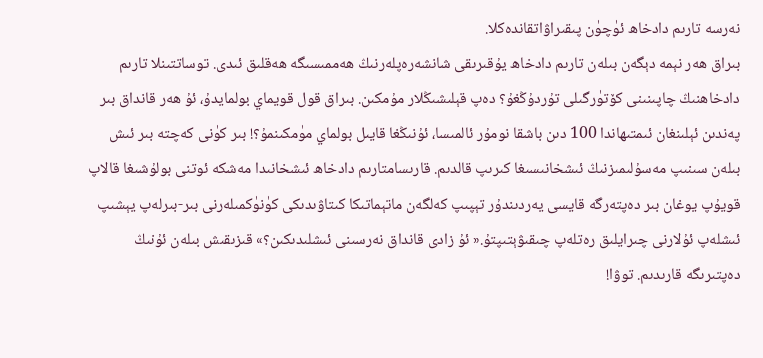نەرسە تارىم دادخاھ ئۈچۈن پىقىراۋاتقاندەكلا.
بىراق ھەر نېمە دېگەن بىلەن تارىم دادخاھ يۇقىرىقى شانشەرەپلەرنىڭ ھەممىسىگە ھەقلىق ئىدى. توساتتىنلا تارىم دادخاھنىڭ چاپىنىنى كۆتۈرگىلى تۇردۇڭغۇ؟ دەپ قېلىشىڭلار مۇمكىن. بىراق قول قويماي بولمايدۇ، ئۇ ھەر قانداق بىر پەندىن ئېلىنغان ئىمتىھاندا 100 دىن باشقا نومۇر ئالمىسا، ئۇنىڭغا قايىل بولماي مۈمكىنمۇ؟! بىر كۈنى كەچتە بىر ئىش بىلەن سىنىپ مەسۇلىمىزنىڭ ئىشخانىسىغا كىرىپ قالدىم. قارىسامتارىم دادخاھ ئىشخانىدا مەشكە ئوتنى بولۇشىغا قالاپ قويۇپ يوغان بىر دەپتەرگە قايسى يەردىندۇر تېپىپ كەلگەن ماتېماتىكا كىتاۋىدىكى كۈنۈكمىلەرنى بىر-بىرلەپ يېشىپ ئىشلەپ ئۇلارنى چىرايلىق رەتلەپ چىقىۋېتىپتۇ.« ئۇ زادى قانداق نەرسىنى ئىشلىدىكىن؟» قىزىقىش بىلەن ئۇنىڭ دەپتىرىگە قارىدىم. توۋا!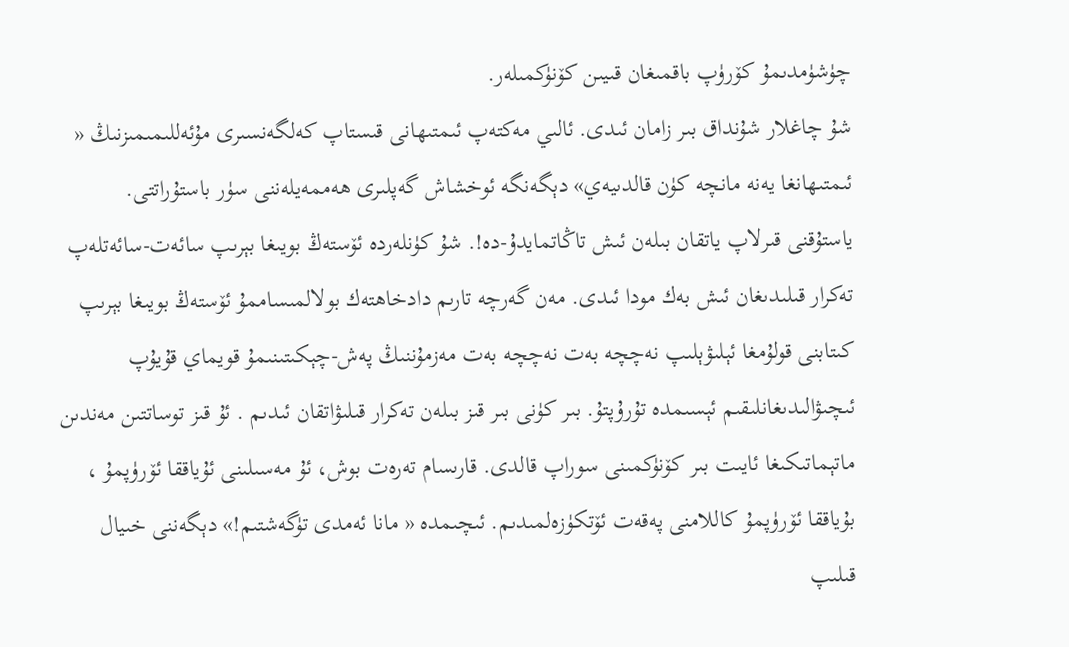چۈشۈمدىمۇ كۆرۈپ باقمىغان قىيىن كۆنۈكمىلەر.
شۇ چاغلار شۇنداق بىر زامان ئىدى. ئالىي مەكتەپ ئىمتىھانى قىستاپ كەلگەنسىرى مۇئەللىمىمىزنىڭ « ئىمتىھانغا يەنە مانچە كۈن قالدىيەي» دېگەنگە ئوخشاش گەپلىرى ھەممەيلەننى سۈر باستۇراتتى. ياستۇقنى قىرلاپ ياتقان بىلەن ئىش تاڭاتمايدۇ-دە!. شۇ كۈنلەردە ئۆستەڭ بويىغا بېرىپ سائەت-سائەتلەپ تەكرار قىلىدىغان ئىش بەك مودا ئىدى. مەن گەرچە تارىم دادخاھتەك بولالمىساممۇ ئۆستەڭ بويىغا بېرىپ كىتابنى قولۇمغا ئېلىۋېلىپ نەچچە بەت نەچچە بەت مەزمۇننىڭ پەش-چېكىتىنىمۇ قويماي قۇيۇپ ئىچىۋالىدىغانلىقىم ئېسىمدە تۇرۇپتۇ. بىر كۈنى بىر قىز بىلەن تەكرار قىلىۋاتقان ئىدىم . ئۇ قىز توساتتىن مەندىن ماتېماتىكىغا ئايىت بىر كۆنۈكمىنى سوراپ قالدى. قارىسام تەرەت بوش، ئۇ مەسىلىنى ئۇياققا ئۆرۈپمۇ ، بۇياققا ئۆرۈپمۇ كاللامنى پەقەت ئۆتكۈزەلمىدىم. ئىچىمدە « مانا ئەمدى تۈگەشتىم!» دېگەننى خىيال قىلىپ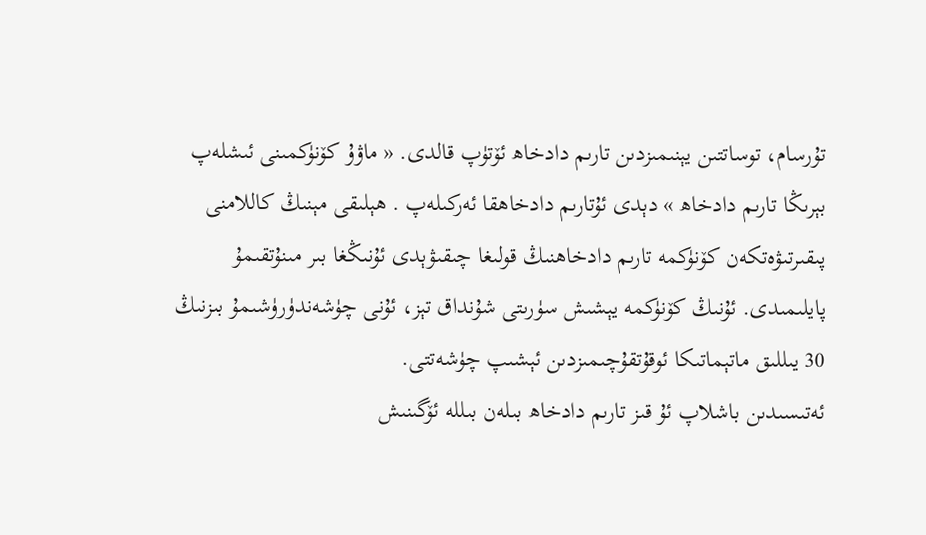تۇرسام، توساتتىن يېنىمىزدىن تارىم دادخاھ ئۆتۈپ قالدى. « ماۋۇ كۆنۈكمىنى ئىشلەپ بېرىڭا تارىم دادخاھ » دېدى ئۇتارىم دادخاھقا ئەركىلەپ . ھېلىقى مېنىڭ كاللامنى پىقىرتىۋەتكەن كۆنۈكمە تارىم دادخاھنىڭ قولىغا چىقىۋېدى ئۇنىڭغا بىر مىنۇتقىمۇ پايلىمىدى. ئۇنىڭ كۆنۈكمە يېشىش سۈرىتى شۇنداق تېز، ئۇنى چۈشەندۈرۈشىمۇ بىزنىڭ 30 يىللىق ماتېماتىكا ئوقۇتقۇچىمىزدىن ئېشىپ چۈشەتتى.
ئەتىسىدىن باشلاپ ئۇ قىز تارىم دادخاھ بىلەن بىللە ئۆگىنىش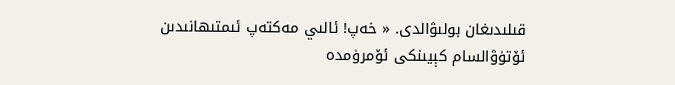قىلىدىغان بولىۋالدى. « خەپ! ئالىي مەكتەپ ئىمتىھانىدىن ئۆتۈۋالسام كېيىنكى ئۆمرۈمدە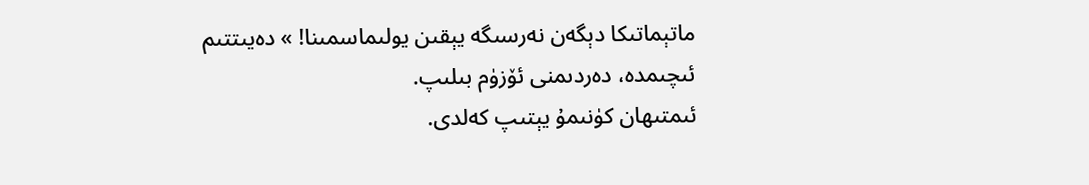ماتېماتىكا دېگەن نەرسىگە يېقىن يولىماسمىنا! » دەيىتتىم ئىچىمدە، دەردىمنى ئۆزۈم بىلىپ.
ئىمتىھان كۈنىمۇ يېتىپ كەلدى.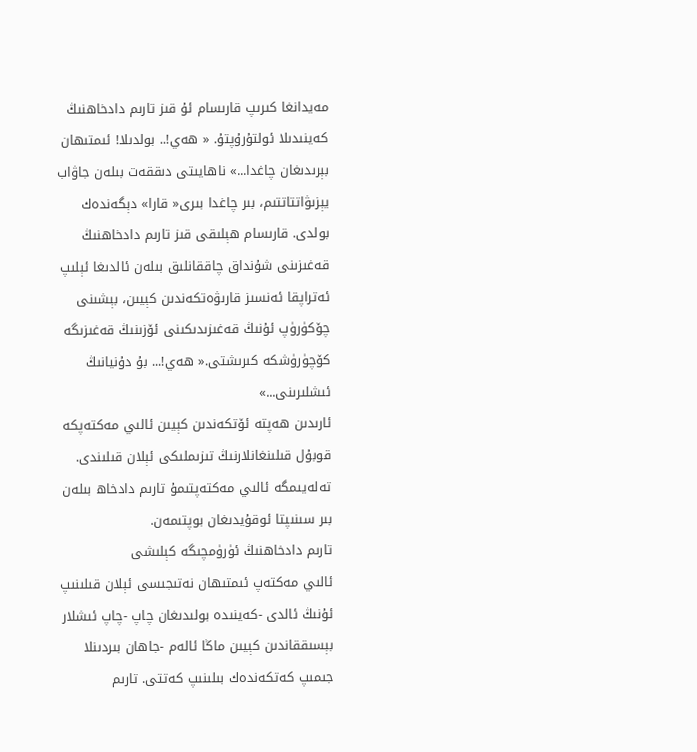مەيدانغا كىرىپ قارىسام ئۇ قىز تارىم دادخاھنىڭ كەينىدىلا ئولتۇرۇپتۇ. « ھەي!.. بولدىلا! ئىمتىھان بېرىدىغان چاغدا...» ناھايىتى دىققەت بىلەن جاۋاب يېزىۋاتتاتتىم، بىر چاغدا بىرى« قارا» دېگەندەك بولدى. قارىسام ھېلىقى قىز تارىم دادخاھنىڭ قەغىزىنى شۇنداق چاققانلىق بىلەن ئالدىغا ئېلىپ ئەتراپقا ئەنسىز قارىۋەتكەندىن كېيىن، بېشىنى چۆكۈرۈپ ئۇنىڭ قەغىزىدىكىنى ئۆزىنىڭ قەغىزىگە كۆچۈرۈشكە كىرىشتى.« ھەي!... بۇ دۇنيانىڭ ئىشلىرىنى...»
ئارىدىن ھەپتە ئۆتكەندىن كېيىن ئالىي مەكتەپكە قوبۇل قىلىنغانلارنىڭ تىزىملىكى ئېلان قىلىندى. تەلەيىمگە ئالىي مەكتەپتىمۇ تارىم دادخاھ بىلەن بىر سىنىپتا ئوقۇيدىغان بوپتىمەن.
تارىم دادخاھنىڭ ئۈرۈمچىگە كېلىشى
ئالىي مەكتەپ ئىمتىھان نەتىجىسى ئېلان قىلىنىپ ئۇنىڭ ئالدى -كەينىدە بولىدىغان چاپ -چاپ ئىشلار بېسىققاندىن كېيىن ماڭا ئالەم -جاھان بىردىنلا جىمىپ كەتكەندەك بىلىنىپ كەتتى. تارىم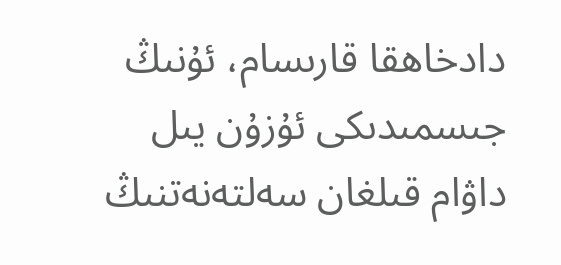دادخاھقا قارىسام، ئۇنىڭ جىسمىدىكى ئۇزۇن يىل داۋام قىلغان سەلتەنەتنىڭ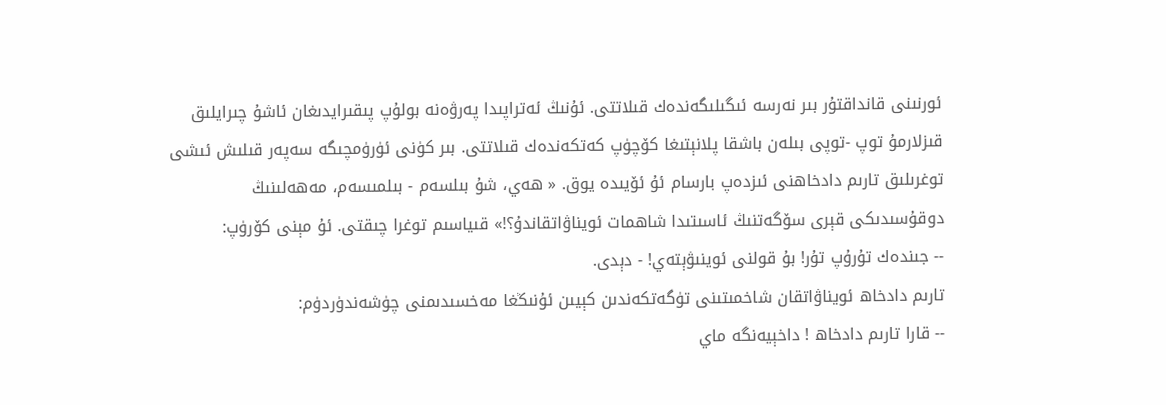ئورنىنى قانداقتۇر بىر نەرسە ئىگىلىگەندەك قىلاتتى. ئۇنىڭ ئەتراپىدا پەرۋەنە بولۇپ پىقىرايدىغان ئاشۇ چىرايلىق قىزلارمۇ توپ -توپى بىلەن باشقا پلانېتىغا كۆچۈپ كەتكەندەك قىلاتتى. بىر كۈنى ئۈرۈمچىگە سەپەر قىلىش ئىشى توغرىلىق تارىم دادخاھنى ئىزدەپ بارسام ئۇ ئۆيىدە يوق. « ھەي، شۇ بىلسەم - بىلمىسەم، مەھەلىنىڭ دوقۇسىدىكى قېرى سۆگەتنىڭ ئاسىتىدا شاھمات ئويناۋاتقاندۇ؟!» قىياسىم توغرا چىقتى. ئۇ مېنى كۆرۈپ:
-- جىندەك تۇرۇپ تۇر! بۇ قولنى ئوينىۋېتەي! - دېدى.
تارىم دادخاھ ئويناۋاتقان شاخمىتىنى تۈگەتكەندىن كېيىن ئۇنىڭغا مەخسىدىمنى چۈشەندۈردۈم:
-- قارا تارىم دادخاھ ! داخېيەنگە ماي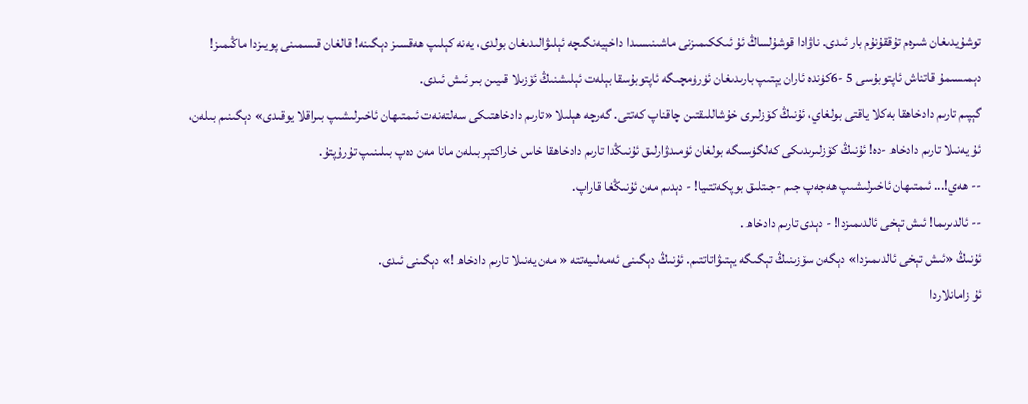توشۇيدىغان شىرەم تۇققۇنۇم بار ئىدى. ناۋادا قوشۇلساڭ ئۇ ئىككىمىزنى ماشىنىسىدا داخېيەنگىچە ئېلىۋالىدىغان بولدى، يەنە كېلىپ ھەقسىز دېگىنە! قالغان قىسمىنى پويىزدا ماڭىمىز! دېمىسىمۇ قاتناش ئاپتوبۇسى 5 -6كۈندە ئاران يېتىپ بارىدىغان ئۈرۈمچىگە ئاپتوبۇسقا بېلەت ئېلىشنىڭ ئۆزىلا قىيىن بىر ئىش ئىدى.
گېپىم تارىم دادخاھقا بەكلا ياقتى بولغاي، ئۇنىڭ كۆزلىرى خۇشاللىقتىن چاقناپ كەتتى. گەرچە ھېلىلا «تارىم دادخاھتىكى سەلتەنەت ئىمتىھان ئاخىرلىشىپ بىراقلا يوقىدى» دېگىنىم بىلەن، ئۇ يەنىلا تارىم دادخاھ -دە! ئۇنىڭ كۆزلىرىدىكى كەلگۈسىگە بولغان ئۈمىدۋارلىق ئۇنىڭدا تارىم دادخاھقا خاس خاراكتېر بىلەن مانا مەن دەپ بىلىنىپ تۇرۇپتۇ.
-- ھەي!... ئىمتىھان ئاخىرلىشىپ ھەجەپ جىم -جىتلىق بوپكەتتىيا! - دېدىم مەن ئۇنىڭغا قاراپ.
-- ئالدىرىما! ئىش تېخى ئالدىمىزدا! - دېدى تارىم دادخاھ .
ئۇنىڭ «ئىش تېخى ئالدىمىزدا» دېگەن سۆزىنىڭ تېگىگە يېتىۋاتاتتىم. ئۇنىڭ دېگىنى ئەمەلىيەتتە « مەن يەنىلا تارىم دادخاھ !» دېگىنى ئىدى.
ئۇ زامانلاردا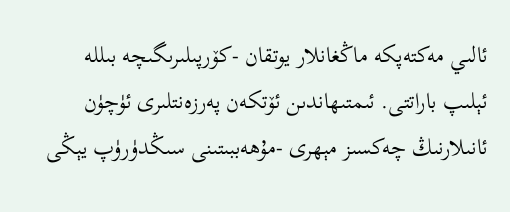ئالىي مەكتەپكە ماڭغانلار يوتقان -كۆرپىلىرىگىچە بىللە ئېلىپ باراتتى. ئىمتىھاندىن ئۆتكەن پەرزەنتلىرى ئۈچۈن ئانىلارنىڭ چەكسىز مېھرى -مۇھەببىتىنى سىڭدۈرۈپ يېڭى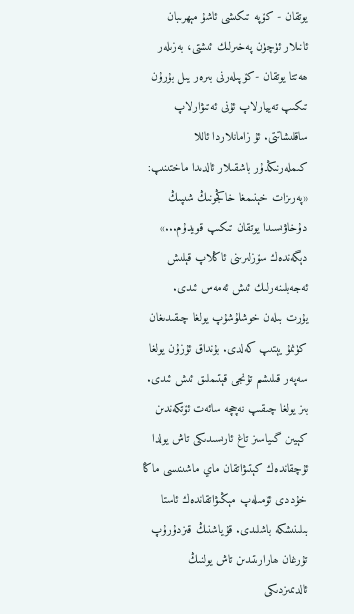يوتقان - كۆپە تىكىشى ئاشۇ مېھرىبان ئانىلار ئۈچۈن پەخىرلىك ئىشتى، بەزىلەر ھەتتا يوتقان -كۆپىلەرنى بىرەر يىل بۇرۇن تىكىپ تەييارلاپ ئۇنى ئەتىۋارلاپ ساقلىشاتتى. ئۇ زامانلاردا ئاللا كىملەرنىڭدۇر باشقىلار ئالدىدا ماختىنىپ: «پەرىزات خېنىمغا خاڭجونىڭ شىپىڭ دۇخاۋىسىدا يوتقان تىكىپ قويدۇم...» دېگەندەك سۆزلىرىنى ئاڭلاپ قېلىش ئەجەبلىنەرلىك ئىش ئەمەس ئىدى.
يۇرت بىلەن خوشلۇشۇپ يولغا چىقىدىغان كۈنمۇ يېتىپ كەلدى. بۇنداق ئۇزۇن يولغا سەپەر قىلىشىم تۇنجى قېتىملىق ئىش ئىدى. بىز يولغا چىقىپ نەچچە سائەت ئۆتكەندىن كېيىن گىياسىز تاغ ئارىسىدىكى تاش يولدا ئۇچقاندەك كېتىۋاتقان ماي ماشىنىسى ماڭا خۇددى ئۆمىلەپ مېڭىۋاتقاندەك ئاستا بىلىنىشكە باشلىدى. قۇياشنىڭ قىزدۇرۇپ تۇرغان ھارارىتىدىن تاش يولنىڭ ئالدىمىزدىكى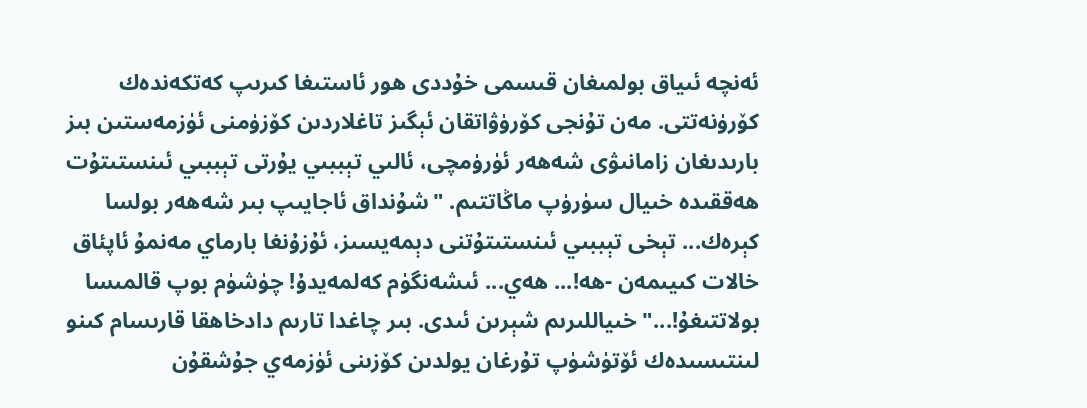ئەنچە ئىياق بولمىغان قىسمى خۇددى ھور ئاستىغا كىرىپ كەتكەندەك كۆرۈنەتتى. مەن تۇنجى كۆرۈۋاتقان ئېگىز تاغلاردىن كۆزۈمنى ئۈزمەستىن بىز بارىدىغان زامانىۋى شەھەر ئۈرۈمچى، ئالىي تېببىي يۇرتى تېببىي ئىنستىتۇت ھەققىدە خىيال سۈرۈپ ماڭاتتىم. "شۇنداق ئاجايىپ بىر شەھەر بولسا كېرەك... تېخى تېببىي ئىنستىتۇتنى دېمەيسىز، ئۇزۇنغا بارماي مەنمۇ ئاپئاق خالات كىيىمەن -ھە!... ھەي... ئىشەنگۈم كەلمەيدۇ! چۈشۈم بوپ قالمىسا بولاتتىغۇ!..." خىياللىرىم شېرىن ئىدى. بىر چاغدا تارىم دادخاھقا قارىسام كىنو لىنتىسىدەك ئۆتۈشۈپ تۇرغان يولدىن كۆزىنى ئۈزمەي جۇشقۇن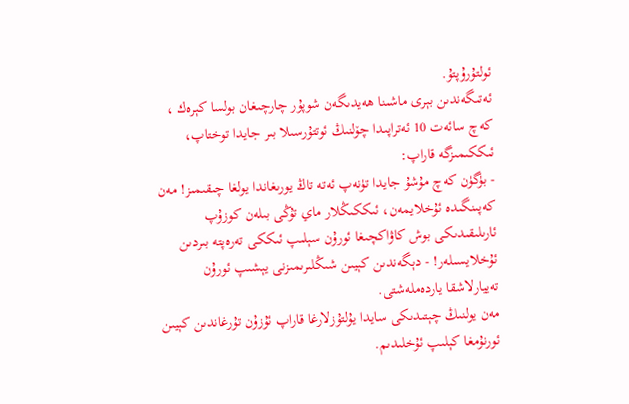ئولتۇرۇپتۇ.
ئەتىگەندىن بېرى ماشىنا ھەيدىگەن شوپۇر چارچىغان بولسا كېرەك ، كەچ سائەت 10 ئەتراپىدا چۆلنىڭ ئوتتۇرسىلا بىر جايدا توختاپ، ئىككىمىزگە قاراپ:
- بۈگۈن كەچ مۇشۇ جايدا تۈنەپ ئەتە تاڭ يورىغاندا يولغا چىقىمىز! مەن كەپىنگىدە ئۇخلايمەن، ئىككىڭلار ماي تۇڭى بىلەن كوزۇپ ئارىلىقىدىكى بوش كاۋاكچىغا ئورۇن سېلىپ ئىككى تەرەپتە بىردىن ئۇخلايسىلەر! - دېگەندىن كېيىن شىڭلىرىمىزنى يېشىپ ئورۇن تەييارلاشقا ياردەملەشتى.
مەن يولنىڭ چېتىدىكى سايدا يۇلتۇزلارغا قاراپ ئۇزۇن تۇرغاندىن كېيىن ئورنۇمغا كېلىپ ئۇخلىدىم.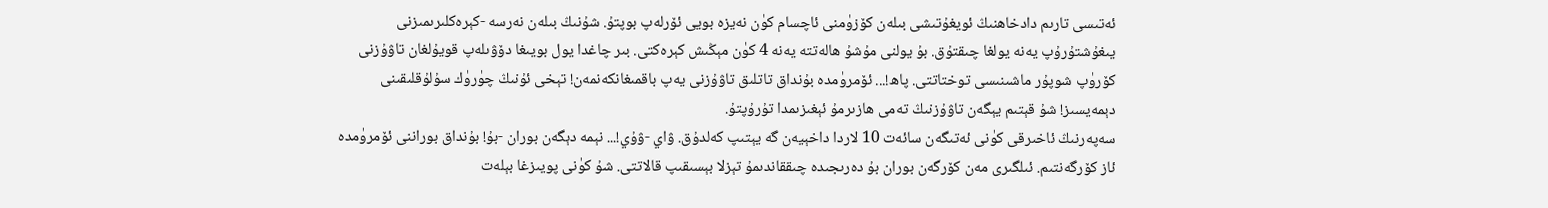ئەتىسى تارىم دادخاھنىڭ ئويغۇتىشى بىلەن كۆزۈمنى ئاچسام كۈن نەيزە بويى ئۆرلەپ بوپتۇ. شۇنىڭ بىلەن نەرسە -كېرەكلىرىمىزنى يىغۇشتۇرۇپ يەنە يولغا چىقتۇق. بۇ يولنى مۇشۇ ھالەتتە يەنە 4 كۈن مېڭىش كېرەكتى. بىر چاغدا يول بويىغا دۆۋىلەپ قويۇلغان تاۋۇزنى كۆرۈپ شوپۇر ماشىنىسى توختاتتى. پاھ!... ئۆمرۈمدە بۇنداق تاتلىق تاۋۇزنى يەپ باقمىغانكەنمەن! تېخى ئۇنىڭ چۈرۈك سۇلۇقلىقىنى دېمەيسىز! شۇ قېتىم يېگەن تاۋۇزنىڭ تەمى ھازىرمۇ ئېغىزىمدا تۇرۇپتۇ.
سەپەرنىڭ ئاخىرقى كۈنى ئەتىگەن سائەت 10 لاردا داخېيەن گە يېتىپ كەلدۇق. ۋاي -ۋۇي!... نېمە دېگەن بوران -بۇ! بۇنداق بوراننى ئۆمرۈمدە ئاز كۆرگەنتىم. ئىلگىرى مەن كۆرگەن بوران بۇ دەرىجىدە چىققاندىمۇ تېزلا بېسىقىپ قالاتتى. شۇ كۈنى پويىزغا بېلەت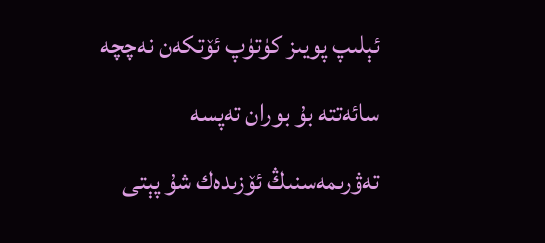ئېلىپ پويىز كۈتۈپ ئۆتكەن نەچچە سائەتتە بۇ بوران تەپسە تەۋرىمەسنىڭ ئۆزىدەك شۇ پېتى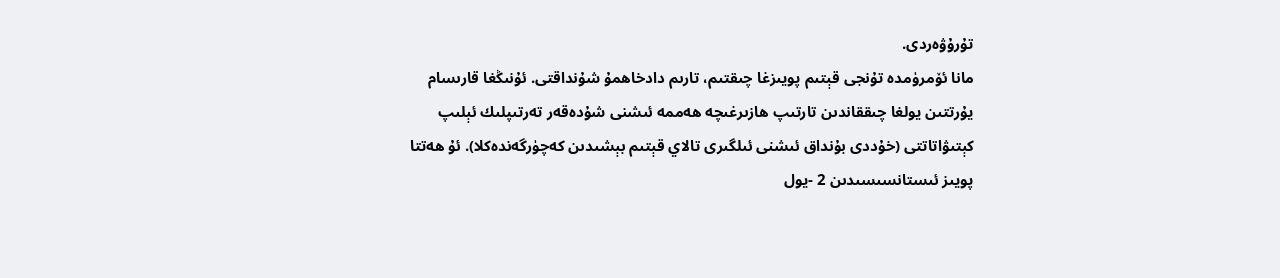تۇرۇۋەردى.
مانا ئۆمرۈمدە تۇنجى قېتىم پويىزغا چىقتىم، تارىم دادخاھمۇ شۇنداقتى. ئۇنىڭغا قارىسام يۇرتتىن يولغا چىققاندىن تارتىپ ھازىرغىچە ھەممە ئىشنى شۇدەقەر تەرتىپلىك ئېلىپ كېتىۋاتاتتى (خۇددى بۇنداق ئىشنى ئىلگىرى تالاي قېتىم بېشىدىن كەچۈرگەندەكلا). ئۇ ھەتتا پويىز ئىستانسىسىدىن 2 -يول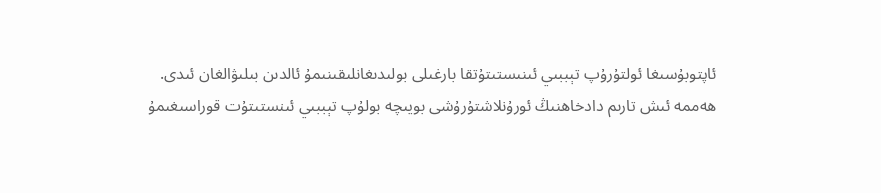ئاپتوبۇسىغا ئولتۇرۇپ تېببىي ئىنىستىتۇتقا بارغىلى بولىدىغانلىقىنىمۇ ئالدىن بىلىۋالغان ئىدى.
ھەممە ئىش تارىم دادخاھنىڭ ئورۇنلاشتۇرۇشى بويىچە بولۇپ تېببىي ئىنستىتۇت قوراسىغىمۇ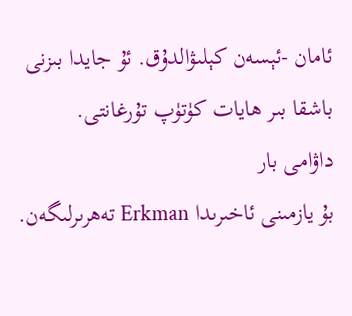ئامان -ئېسەن كېلىۋالدۇق. ئۇ جايدا بىزنى باشقا بىر ھايات كۈتۈپ تۇرغانتى.
داۋامى بار
بۇ يازمىنى ئاخىرىدا Erkman تەھرىرلىگەن.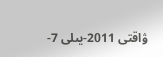ۋاقتى 2011-يىلى 7-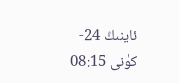ئاينىڭ 24-كۈنى 08:15